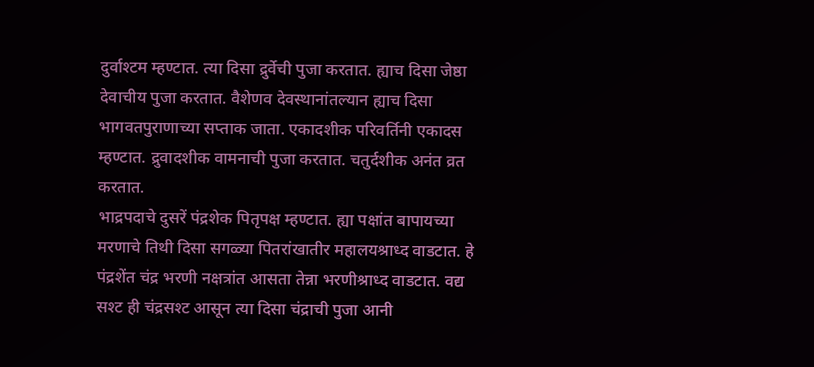दुर्वाश्टम म्हण्टात. त्या दिसा द्रुर्वेची पुजा करतात. ह्याच दिसा जेष्ठा देवाचीय पुजा करतात. वैशेणव देवस्थानांतल्यान ह्याच दिसा भागवतपुराणाच्या सप्ताक जाता. एकादशीक परिवर्तिनी एकादस म्हण्टात. द्रुवादशीक वामनाची पुजा करतात. चतुर्दशीक अनंत व्रत करतात.
भाद्रपदाचे दुसरें पंद्रशेक पितृपक्ष म्हण्टात. ह्या पक्षांत बापायच्या मरणाचे तिथी दिसा सगळ्या पितरांखातीर महालयश्राध्द वाडटात. हे पंद्रशेंत चंद्र भरणी नक्षत्रांत आसता तेन्ना भरणीश्राध्द वाडटात. वद्य सश्ट ही चंद्रसश्ट आसून त्या दिसा चंद्राची पुजा आनी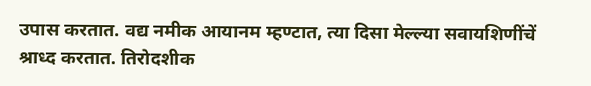उपास करतात. वद्य नमीक आयानम म्हण्टात, त्या दिसा मेल्ल्या सवायशिणींचें श्राध्द करतात. तिरोदशीक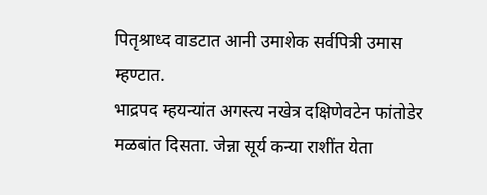पितृश्राध्द वाडटात आनी उमाशेक सर्वपित्री उमास म्हण्टात.
भाद्रपद म्हयन्यांत अगस्त्य नखेत्र दक्षिणेवटेन फांतोडेर मळबांत दिसता. जेन्ना सूर्य कन्या राशींत येता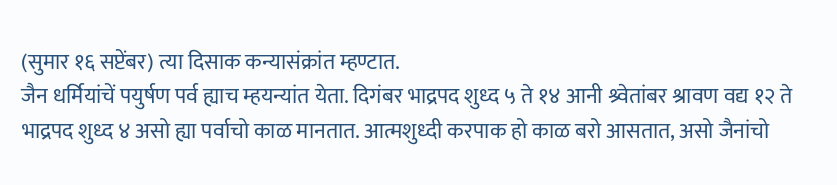(सुमार १६ सप्टेंबर) त्या दिसाक कन्यासंक्रांत म्हण्टात.
जैन धर्मियांचें पयुर्षण पर्व ह्याच म्हयन्यांत येता. दिगंबर भाद्रपद शुध्द ५ ते १४ आनी श्र्वेतांबर श्रावण वद्य १२ ते भाद्रपद शुध्द ४ असो ह्या पर्वाचो काळ मानतात. आत्मशुध्दी करपाक हो काळ बरो आसतात, असो जैनांचो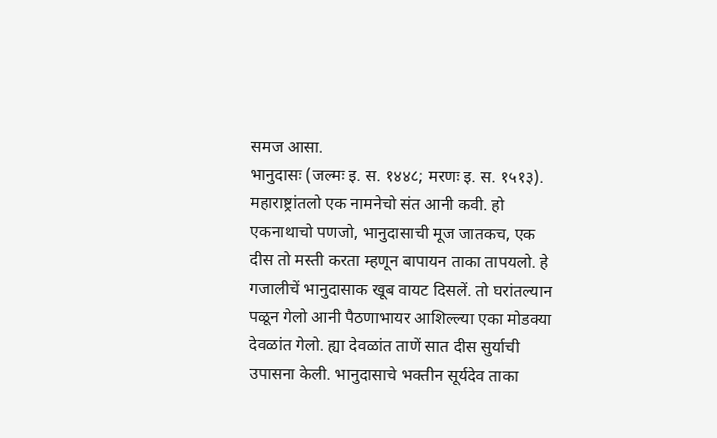समज आसा.
भानुदासः (जल्मः इ. स. १४४८; मरणः इ. स. १५१३).
महाराष्ट्रांतलो एक नामनेचो संत आनी कवी. हो एकनाथाचो पणजो, भानुदासाची मूज जातकच, एक दीस तो मस्ती करता म्हणून बापायन ताका तापयलो. हे गजालीचें भानुदासाक खूब वायट दिसलें. तो घरांतल्यान पळून गेलो आनी पैठणाभायर आशिल्ल्या एका मोडक्या देवळांत गेलो. ह्या देवळांत ताणें सात दीस सुर्याची उपासना केली. भानुदासाचे भक्तीन सूर्यदेव ताका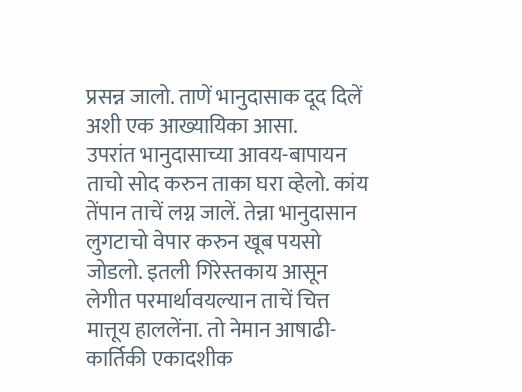प्रसन्न जालो. ताणें भानुदासाक दूद दिलें अशी एक आख्यायिका आसा.
उपरांत भानुदासाच्या आवय-बापायन ताचो सोद करुन ताका घरा व्हेलो. कांय तेंपान ताचें लग्न जालें. तेन्ना भानुदासान लुगटाचो वेपार करुन खूब पयसो जोडलो. इतली गिरेस्तकाय आसून लेगीत परमार्थावयल्यान ताचें चित्त मात्तूय हाललेंना. तो नेमान आषाढी-कार्तिकी एकादशीक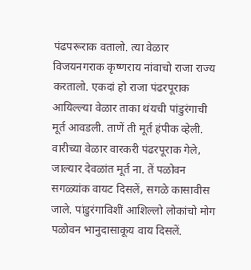पंढपरूराक वतालो. त्या वेळार विजयनगराक कृष्णराय नांवाचो राजा राज्य करतालो. एकदां हो राजा पंढरपूराक आयिल्ल्या वेळार ताका थंयची पांडुरंगाची मूर्त आवडली. ताणें ती मूर्त हंपीक व्हेली. वारीच्या वेळार वारकरी पंढरपूराक गेले, जाल्यार देवळांत मूर्त ना. तें पळोवन सगळ्यांक वायट दिसलें, सगळे कासावीस जाले. पांडुरंगाविशीं आशिल्लो लोकांचो मोग पळोवन भानुदासाकूय वाय दिसलें.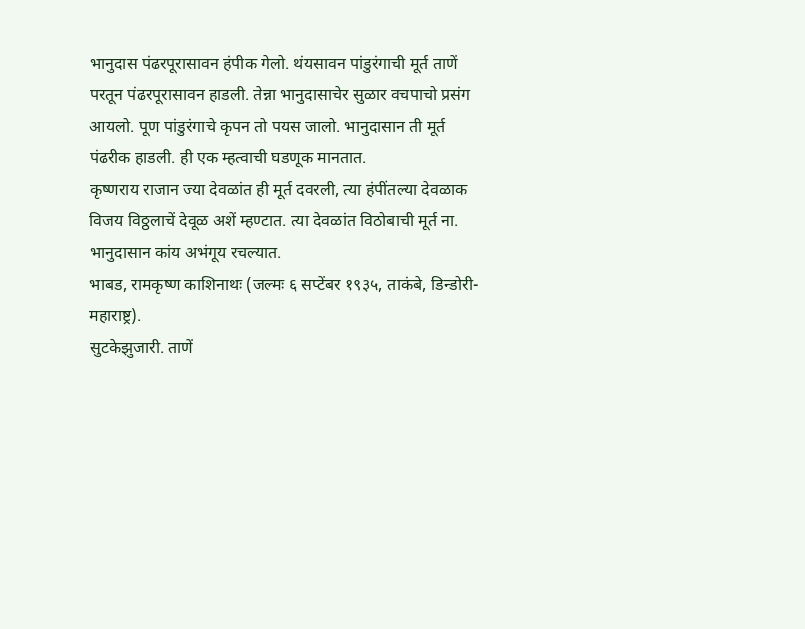भानुदास पंढरपूरासावन हंपीक गेलो. थंयसावन पांडुरंगाची मूर्त ताणें परतून पंढरपूरासावन हाडली. तेन्ना भानुदासाचेर सुळार वचपाचो प्रसंग आयलो. पूण पांडुरंगाचे कृपन तो पयस जालो. भानुदासान ती मूर्त पंढरीक हाडली. ही एक म्हत्वाची घडणूक मानतात.
कृष्णराय राजान ज्या देवळांत ही मूर्त दवरली, त्या हंपींतल्या देवळाक विजय विठ्ठलाचें देवूळ अशें म्हण्टात. त्या देवळांत विठोबाची मूर्त ना.
भानुदासान कांय अभंगूय रचल्यात.
भाबड, रामकृष्ण काशिनाथः (जल्मः ६ सप्टेंबर १९३५, ताकंबे, डिन्डोरी- महाराष्ट्र).
सुटकेझुजारी. ताणें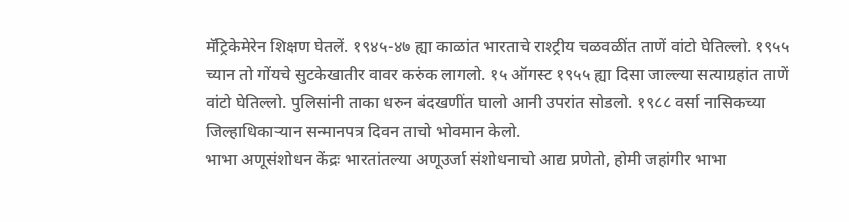मॅट्रिकेमेरेन शिक्षण घेतलें. १९४५-४७ ह्या काळांत भारताचे राश्ट्रीय चळवळींत ताणें वांटो घेतिल्लो. १९५५ च्यान तो गोंयचे सुटकेखातीर वावर करुंक लागलो. १५ ऑगस्ट १९५५ ह्या दिसा जाल्ल्या सत्याग्रहांत ताणें वांटो घेतिल्लो. पुलिसांनी ताका धरुन बंदखणींत घालो आनी उपरांत सोडलो. १९८८ वर्सा नासिकच्या जिल्हाधिकाऱ्यान सन्मानपत्र दिवन ताचो भोवमान केलो.
भाभा अणूसंशोधन केंद्रः भारतांतल्या अणूउर्जा संशोधनाचो आद्य प्रणेतो, होमी जहांगीर भाभा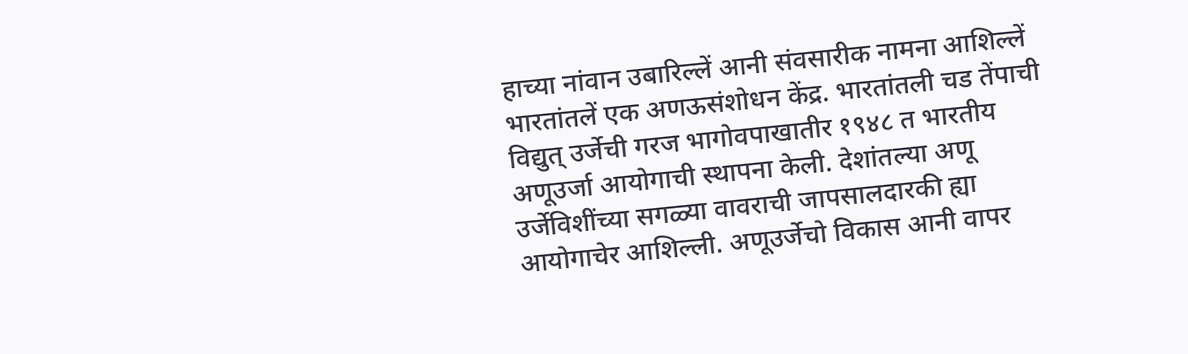हाच्या नांवान उबारिल्लें आनी संवसारीक नामना आशिल्लें भारतांतलें एक अणऊसंशोधन केंद्र. भारतांतली चड तेंपाची विद्युत् उर्जेची गरज भागोवपाखातीर १९४८ त भारतीय अणूउर्जा आयोगाची स्थापना केली. देशांतल्या अणू उर्जेविशींच्या सगळ्या वावराची जापसालदारकी ह्या आयोगाचेर आशिल्ली. अणूउर्जेचो विकास आनी वापर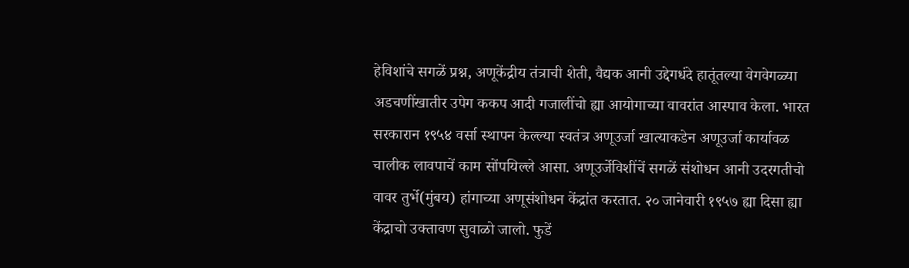हेविशांचे सगळें प्रश्न, अणूकेंद्रीय तंत्राची शेती, वैद्यक आनी उद्देगधंदे हातूंतल्या वेगवेगळ्या अडचणींखातीर उपेग ककप आदी गजालींचो ह्या आयोगाच्या वावरांत आस्पाव केला. भारत सरकारान १९५४ वर्सा स्थापन केल्ल्या स्वतंत्र अणूउर्जा खात्याकडेन अणूउर्जा कार्यावळ चालीक लावपाचें काम सोंपयिल्ले आसा. अणूउर्जेविशींचें सगळें संशोधन आनी उदरगतीचो वावर तुर्भे(मुंबय) हांगाच्या अणूसंशोधन केंद्रांत करतात. २० जानेवारी १९५७ ह्या दिसा ह्या केंद्राचो उक्तावण सुवाळो जालो. फुडें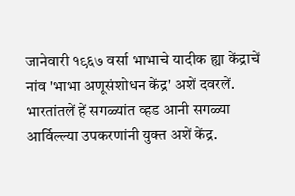जानेवारी १९६७ वर्सा भाभाचे यादीक ह्या केंद्राचें नांव 'भाभा अणूसंशोधन केंद्र' अशें दवरलें. भारतांतलें हें सगळ्यांत व्हड आनी सगळ्या आर्विल्ल्या उपकरणांनी युक्त अशें केंद्र.